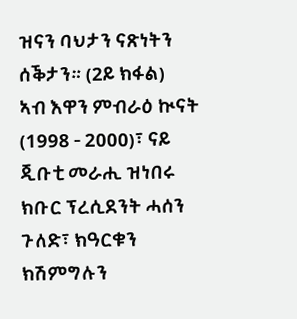ዝናን ባህታን ናጽነትን ሰቕታን። (2ይ ክፋል)
ኣብ እዋን ምብራዕ ኲናት (1998 - 2000)፣ ናይ ጂቡቲ መራሒ ዝነበሩ ክቡር ፕረሲደንት ሓሰን ጉለድ፣ ክዓርቁን ክሽምግሉን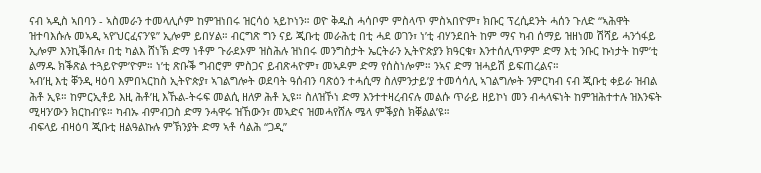ናብ ኣዲስ ኣበባን - ኣስመራን ተመላሊሶም ከምዝነበሩ ዝርሳዕ ኣይኮነን። ወዮ ቅዱስ ሓሳቦም ምስላጥ ምስኣበዮም፣ ክቡር ፕረሲደንት ሓሰን ጉለድ “ኣሕዋት ዝተባእሱሉ መኣዲ ኣየ’ህርፈናን’ዩ” ኢሎም ይበሃል። ብርግጽ ግን ናይ ጂቡቲ መራሕቲ በቲ ሓደ ወገን፣ ነ’ቲ ብሃንደበት ከም ማና ካብ ሰማይ ዝዘነመ ሽሻይ ሓንጎፋይ ኢሎም እንኪቕበሉ፣ በቲ ካልእ ሸነኽ ድማ ነቶም ጉራደኦም ዝስሕሉ ዝነበሩ መንግስታት ኤርትራን ኢትዮጵያን ክዓርቁ፣ እንተሰሊጥዎም ድማ እቲ ንቡር ኩነታት ከም’ቲ ልማዱ ክቕጽል ተጓይዮም’ዮም። ነ’ቲ ጽቡቕ ግብሮም ምስጋና ይብጽሓዮም፣ መኣዶም ድማ የሰስነሎም። ንኣና ድማ ዝሓይሽ ይፍጠረልና።
ኣብ’ዚ እቲ ቐንዲ ዛዕባ እምበኣርከስ ኢትዮጵያ፣ ኣገልግሎት ወደባት ዓሰብን ባጽዕን ተሓሲማ ስለምንታይ’ያ ተመሳሳሊ ኣገልግሎት ንምርካብ ናብ ጂቡቲ ቀይራ ዝብል ሕቶ ኢዩ። ከምርኢቶይ እዚ ሕቶ’ዚ እኹል-ትሩፍ መልሲ ዘለዎ ሕቶ ኢዩ። ስለዝኾነ ድማ እንተተዛረብናሉ መልሱ ጥራይ ዘይኮነ መን ብሓላፍነት ከምዝሕተተሉ ዝእንፍት ሚዛን’ውን ክርከብ’ዩ። ካብኡ ብምብጋስ ድማ ንሓዋሩ ዝኸውን፣ መኣድና ዝመሓየሸሉ ሜላ ምቕያስ ክቐልል’ዩ።
ብፍላይ ብዛዕባ ጂቡቲ ዘልዓልኩሉ ምኽንያት ድማ ኣቶ ሳልሕ “ጋዲ”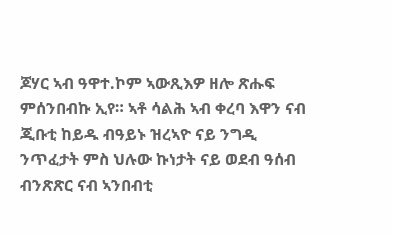ጆሃር ኣብ ዓዋተ.ኮም ኣውጺእዎ ዘሎ ጽሑፍ ምሰንበብኩ ኢየ። ኣቶ ሳልሕ ኣብ ቀረባ እዋን ናብ ጂቡቲ ከይዱ ብዓይኑ ዝረኣዮ ናይ ንግዲ ንጥፈታት ምስ ህሉው ኩነታት ናይ ወደብ ዓሰብ ብንጽጽር ናብ ኣንበብቲ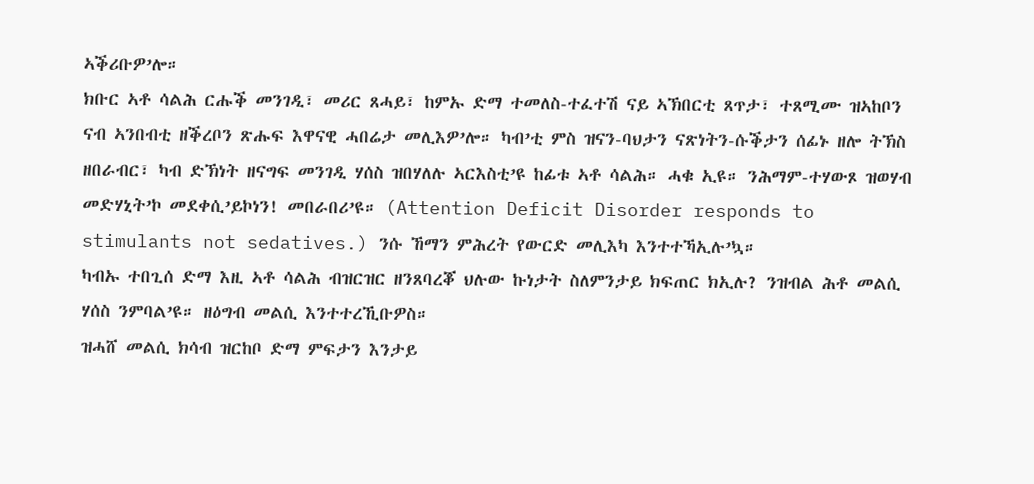ኣቕሪቡዎ’ሎ።
ክቡር ኣቶ ሳልሕ ርሑቕ መንገዲ፣ መሪር ጸሓይ፣ ከምኡ ድማ ተመለስ-ተፈተሽ ናይ ኣኽበርቲ ጸጥታ፣ ተጸሚሙ ዝኣከቦን ናብ ኣንበብቲ ዘቕረቦን ጽሑፍ እዋናዊ ሓበሬታ መሊእዎ’ሎ። ካብ’ቲ ምስ ዝናን-ባህታን ናጽነትን-ሱቕታን ሰፊኑ ዘሎ ትኽስ ዘበራብር፣ ካብ ድኽነት ዘናግፍ መንገዲ ሃሰስ ዝበሃለሉ ኣርእስቲ’ዩ ከፊቱ ኣቶ ሳልሕ። ሓቁ ኢዩ። ንሕማም-ተሃውጾ ዝወሃብ መድሃኒት’ኮ መደቀሲ’ይኮነን! መበራበሪ’ዩ። (Attention Deficit Disorder responds to stimulants not sedatives.) ንሱ ኸማን ምሕረት የውርድ መሊእካ እንተተኻኢሉ’ኳ።
ካብኡ ተበጊሰ ድማ እዚ ኣቶ ሳልሕ ብዝርዝር ዘንጸባረቖ ህሉው ኩነታት ስለምንታይ ክፍጠር ክኢሉ? ንዝብል ሕቶ መልሲ ሃሰስ ንምባል’ዩ። ዘዕግብ መልሲ እንተተረኺቡዎስ።
ዝሓሸ መልሲ ክሳብ ዝርከቦ ድማ ምፍታን እንታይ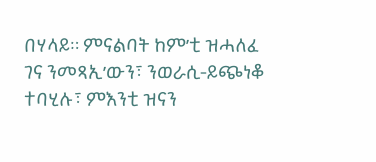በሃላይ። ምናልባት ከም’ቲ ዝሓለፈ ገና ንመጻኢ’ውን፣ ንወራሲ-ይጭነቆ ተባሂሉ፣ ምእንቲ ዝናን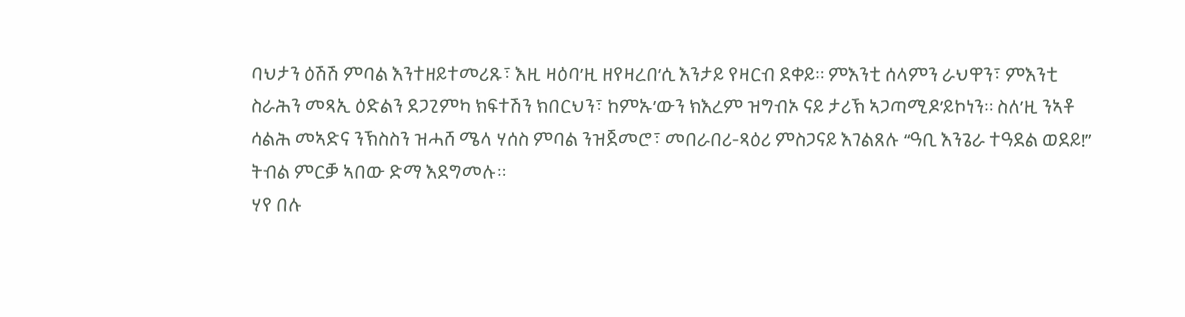ባህታን ዕሽሽ ምባል እንተዘይተመሪጹ፣ እዚ ዛዕባ’ዚ ዘየዛረበ’ሲ እንታይ የዛርብ ደቀይ። ምእንቲ ሰላምን ራህዋን፣ ምእንቲ ስራሕን መጻኢ ዕድልን ደጋጊምካ ክፍተሽን ክበርህን፣ ከምኡ’ውን ክእረም ዝግብኦ ናይ ታሪኽ ኣጋጣሚዶ’ይኮነን። ስለ’ዚ ንኣቶ ሳልሕ መኣድና ንኽስስን ዝሓሸ ሜላ ሃሰስ ምባል ንዝጀመሮ፣ መበራበሪ-ጻዕሪ ምስጋናይ እገልጸሉ “ዓቢ እንጌራ ተዓደል ወደይ!” ትብል ምርቓ ኣበው ድማ እደግመሉ።
ሃየ በሉ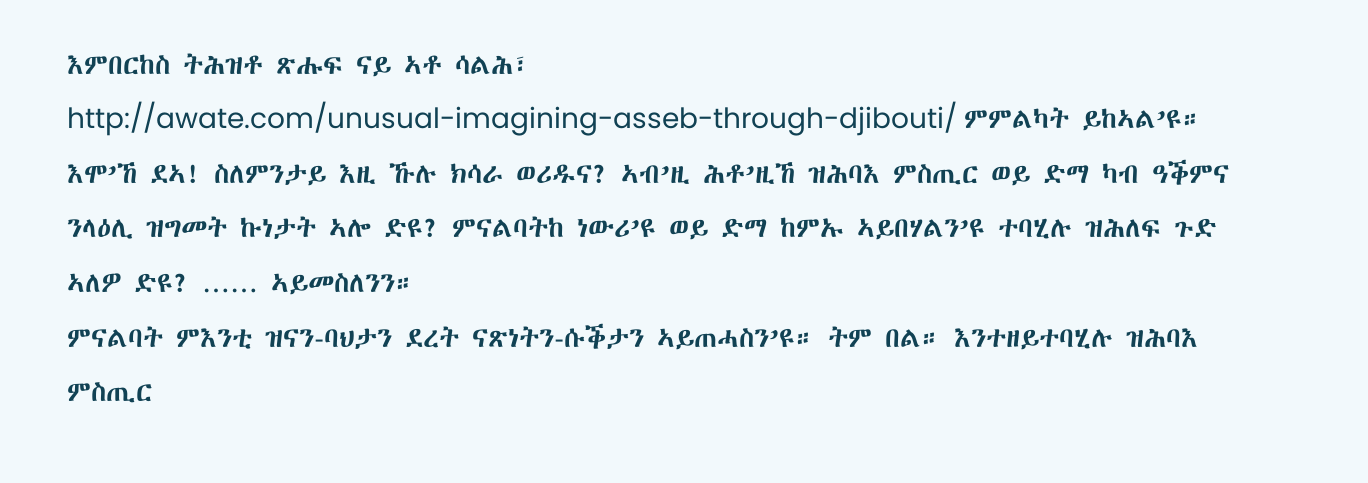እምበርከስ ትሕዝቶ ጽሑፍ ናይ ኣቶ ሳልሕ፣
http://awate.com/unusual-imagining-asseb-through-djibouti/ ምምልካት ይከኣል’ዩ።
እሞ’ኸ ደኣ! ስለምንታይ እዚ ኹሉ ክሳራ ወሪዱና? ኣብ’ዚ ሕቶ’ዚኸ ዝሕባእ ምስጢር ወይ ድማ ካብ ዓቕምና ንላዕሊ ዝግመት ኩነታት ኣሎ ድዩ? ምናልባትከ ነውሪ’ዩ ወይ ድማ ከምኡ ኣይበሃልን’ዩ ተባሂሉ ዝሕለፍ ጉድ ኣለዎ ድዩ? …… ኣይመስለንን።
ምናልባት ምእንቲ ዝናን-ባህታን ደረት ናጽነትን-ሱቕታን ኣይጠሓስን’ዩ። ትም በል። እንተዘይተባሂሉ ዝሕባእ ምስጢር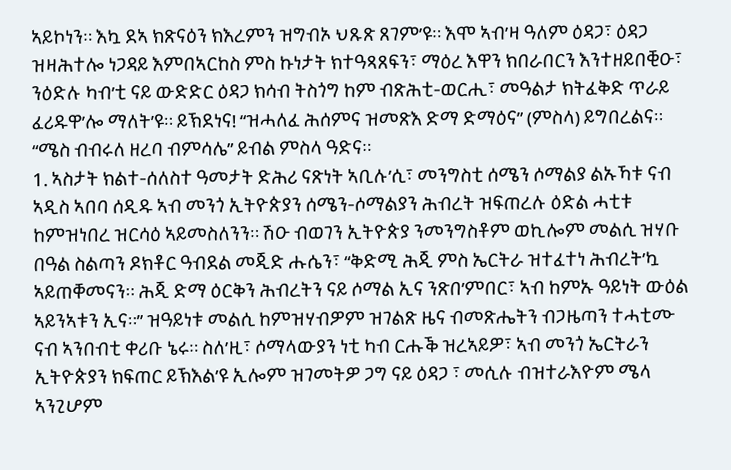ኣይኮነን። እኳ ደኣ ክጽናዕን ክእረምን ዝግብኦ ህጹጽ ጸገም’ዩ። እሞ ኣብ’ዛ ዓለም ዕዳጋ፣ ዕዳጋ ዝዛሕተሎ ነጋዳይ እምበኣርከስ ምስ ኩነታት ክተዓጻጸፍን፣ ማዕረ እዋን ክበራበርን እንተዘይበቒዑ፣ ንዕድሉ ካብ’ቲ ናይ ውድድር ዕዳጋ ክሳብ ትስጎግ ከም ብጽሕቲ-ወርሒ፣ መዓልታ ክትፈቅድ ጥራይ ፈሪዱዋ’ሎ ማለት’ዩ። ይኽደነና! “ዝሓለፈ ሕሰምና ዝመጽእ ድማ ድማዕና” (ምስላ) ይግበረልና።
“ሜስ ብብሩለ ዘረባ ብምሳሌ” ይብል ምስላ ዓድና።
1. ኣስታት ክልተ-ሰለስተ ዓመታት ድሕሪ ናጽነት ኣቢሉ’ሲ፣ መንግስቲ ሰሜን ሶማልያ ልኡኻቱ ናብ ኣዲስ ኣበባ ሰዲዱ ኣብ መንጎ ኢትዮጵያን ሰሜን-ሶማልያን ሕብረት ዝፍጠረሉ ዕድል ሓቲቱ ከምዝነበረ ዝርሳዕ ኣይመስለንን። ሽዑ ብወገን ኢትዮጵያ ንመንግስቶም ወኪሎም መልሲ ዝሃቡ በዓል ስልጣን ዶክቶር ዓብደል መጂድ ሑሴን፣ “ቅድሚ ሕጂ ምስ ኤርትራ ዝተፈተነ ሕብረት’ኳ ኣይጠቐመናን። ሕጂ ድማ ዕርቅን ሕብረትን ናይ ሶማል ኢና ንጽበ’ምበር፣ ኣብ ከምኡ ዓይነት ውዕል ኣይንኣቱን ኢና።” ዝዓይነቱ መልሲ ከምዝሃብዎም ዝገልጽ ዜና ብመጽሔትን ብጋዜጣን ተሓቲሙ ናብ ኣንበብቲ ቀሪቡ ኔሩ። ስለ’ዚ፣ ሶማላውያን ነቲ ካብ ርሑቕ ዝረኣይዎ፣ ኣብ መንጎ ኤርትራን ኢትዮጵያን ክፍጠር ይኽእል’ዩ ኢሎም ዝገመትዎ ጋግ ናይ ዕዳጋ ፣ መሲሉ ብዝተራእዮም ሜላ ኣንጊሆም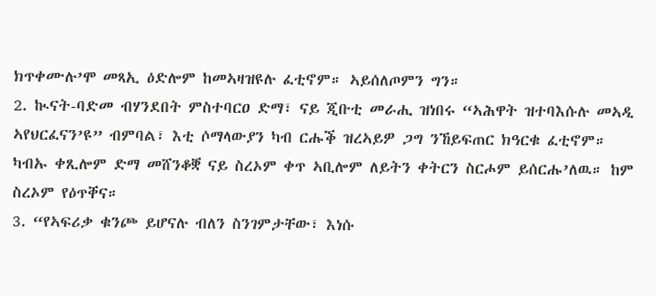ክጥቀሙሉ’ሞ መጻኢ ዕድሎም ከመኣዛዝዩሉ ፈቲኖም። ኣይሰለጦምን ግን።
2. ኲናት-ባድመ ብሃንደበት ምስተባርዐ ድማ፣ ናይ ጂቡቲ መራሒ ዝነበሩ “ኣሕዋት ዝተባእሱሉ መኣዲ ኣየህርፈናን’ዩ” ብምባል፣ እቲ ሶማላውያን ካብ ርሑቕ ዝረኣይዎ ጋግ ንኸይፍጠር ክዓርቁ ፈቲኖም። ካብኡ ቀጺሎም ድማ መሸንቆቛ ናይ ስረኦም ቀጥ ኣቢሎም ለይትን ቀትርን ስርሖም ይሰርሑ’ለዉ። ከም ስረኦም የዕጥቐና።
3. “የኣፍሪቃ ቁንጮ ይሆናሉ ብለን ስንገምታቸው፣ እነሱ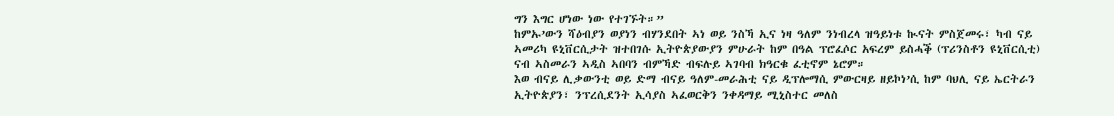ግን እግር ሆነው ነው የተገኙት።”
ከምኡ’ውን ሻዕብያን ወያነን ብሃንደበት ኣነ ወይ ንስኻ ኢና ነዛ ዓለም ንነብረላ ዝዓይነቱ ኲናት ምስጀመሩ፣ ካብ ናይ ኣመሪካ ዩኒቨርሲታት ዝተበገሱ ኢትዮጵያውያን ምሁራት ከም በዓል ፕሮፈሶር አፍረም ይስሓቕ (ፕሪንስቶን ዩኒቨርሲቲ) ናብ ኣስመራን ኣዲስ ኣበባን ብምኻድ ብፍሉይ ኣገባብ ክዓርቁ ፈቲኖም ኔሮም።
እወ ብናይ ሊቃውንቲ ወይ ድማ ብናይ ዓለም-መራሕቲ ናይ ዲፕሎማሲ ምውርዛይ ዘይኮነ’ሲ ከም ባህሊ ናይ ኤርትራን ኢትዮጵያን፣ ንፕረሲደንት ኢሳያስ ኣፈወርቅን ንቀዳማይ ሚኒስተር መለስ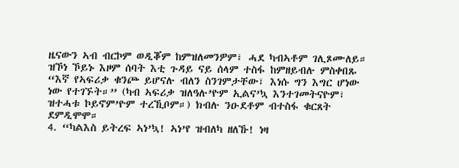ዜናውን ኣብ ብርኮም ወዲቖም ከምዝለመንዎም፣ ሓደ ካብኣቶም ገሊጾሙለይ። ዝኾነ ኾይኑ እዞም ሰባት እቲ ጉዳይ ናይ ሰላም ተስፋ ከምዘይብሉ ምስቀበጹ “እኛ የኣፍሪቃ ቁንጮ ይሆናሉ ብለን ስንገምታቸው፣ እነሱ ግን እግር ሆነው ነው የተገኙት።” (ካብ ኣፍሪቃ ዝለዓሉ’ዮም ኢልና’ኳ እንተገመትናዮም፣ ዝተሓቱ ኮይኖም’ዮም ተረኺቦም።) ክብሉ ንዑደቶም ብተስፋ ቁርጸት ደምዲሞሞ።
4. “ካልእስ ይትረፍ ኣነ’ኳ! ኣነ’የ ዝብለካ ዘለኹ! ነዛ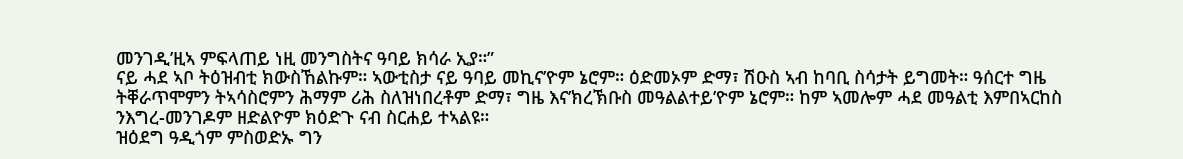መንገዲ’ዚኣ ምፍላጠይ ነዚ መንግስትና ዓባይ ክሳራ ኢያ።”
ናይ ሓደ ኣቦ ትዕዝብቲ ክውስኸልኩም። ኣውቲስታ ናይ ዓባይ መኪና’ዮም ኔሮም። ዕድመኦም ድማ፣ ሽዑስ ኣብ ከባቢ ስሳታት ይግመት። ዓሰርተ ግዜ ትቐራጥሞምን ትኣሳስሮምን ሕማም ሪሕ ስለዝነበረቶም ድማ፣ ግዜ እና’ክረኽቡስ መዓልልተይ’ዮም ኔሮም። ከም ኣመሎም ሓደ መዓልቲ እምበኣርከስ ንእግረ-መንገዶም ዘድልዮም ክዕድጉ ናብ ስርሐይ ተኣልዩ።
ዝዕደግ ዓዲጎም ምስወድኡ ግን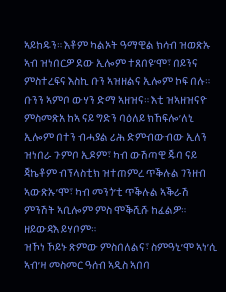ኣይከዱን። እቶም ካልኦት ዓማዊል ክሳብ ዝወጽኡ ኣብ ዝነበርዎ ደው ኢሎም ተጸበዩ’ሞ፣ በይንና ምስተረፍና እስኪ ቡን ኣዝዘልና ኢሎም ኮፍ በሉ። ቡንን ኣምቦ ውሃን ድማ ኣዘዝና። እቲ ዝኣዘዝናዮ ምስመጽአ ከኣ ናይ ግድን ባዕለይ ክኸፍሎ’ለኒ ኢሎም በተን ብሓያል ሪሕ ድምብውብው ኢለን ዝነበራ ጉምቦ ኢዶም፣ ካብ ውሽጣዊ ጁባ ናይ ጃኬቶም ብፕላስቲክ ዝተጠምረ ጥቕሉል ገንዘብ ኣውጽኡ’ሞ፣ ካብ መንጎ’ቲ ጥቕሉል ኣቕራሽ ምንሽት ኣቢሎም ምስ ሞቕሺሹ ከፈልዎ። ዘይውዳእ ይሃቦም።
ዝኾነ ኾይኑ ጽምው ምስበለልና፣ ስምዓኒ’ሞ ኣነ’ሲ ኣብ’ዛ መስመር ዓሰብ ኣዲስ ኣበባ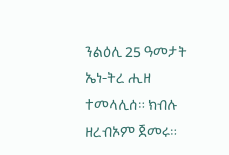ንልዕሊ 25 ዓመታት ኤነ-ትረ ሒዘ ተመላሊሰ። ክብሉ ዘረብኦም ጀመሩ።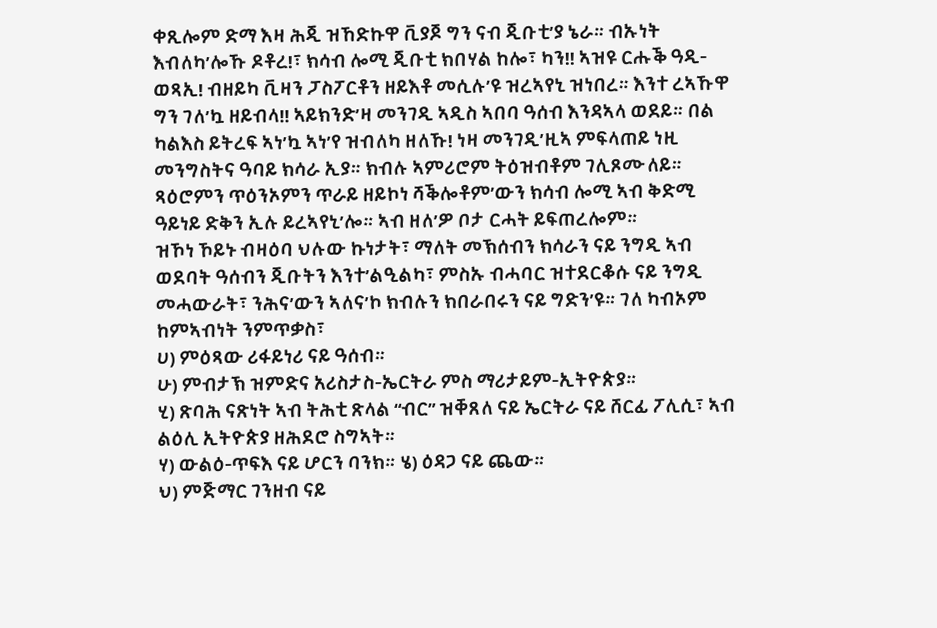ቀጺሎም ድማ እዛ ሕጂ ዝኸድኩዋ ቪያጆ ግን ናብ ጂቡቲ’ያ ኔራ። ብኡነት እብለካ’ሎኹ ዶቶረ!፣ ክሳብ ሎሚ ጂቡቲ ክበሃል ከሎ፣ ካን!! ኣዝዩ ርሑቕ ዓዲ-ወጻኢ! ብዘይካ ቪዛን ፓስፖርቶን ዘይእቶ መሲሉ’ዩ ዝረኣየኒ ዝነበረ። እንተ ረኣኹዋ ግን ገለ’ኳ ዘይብላ!! ኣይክንድ’ዛ መንገዲ ኣዲስ ኣበባ ዓሰብ እንዳኣላ ወደይ። በል ካልእስ ይትረፍ ኣነ’ኳ ኣነ’የ ዝብለካ ዘለኹ! ነዛ መንገዲ’ዚኣ ምፍላጠይ ነዚ መንግስትና ዓባይ ክሳራ ኢያ። ክብሉ ኣምሪሮም ትዕዝብቶም ገሊጾሙለይ። ጻዕሮምን ጥዕንኦምን ጥራይ ዘይኮነ ሻቕሎቶም’ውን ክሳብ ሎሚ ኣብ ቅድሚ ዓይነይ ድቅን ኢሉ ይረኣየኒ’ሎ። ኣብ ዘለ’ዎ ቦታ ርሓት ይፍጠረሎም።
ዝኾነ ኾይኑ ብዛዕባ ህሉው ኩነታት፣ ማለት መኽሰብን ክሳራን ናይ ንግዲ ኣብ ወደባት ዓሰብን ጂቡትን እንተ’ልዒልካ፣ ምስኡ ብሓባር ዝተደርቆሱ ናይ ንግዲ መሓውራት፣ ንሕና’ውን ኣለና’ኮ ክብሉን ክበራበሩን ናይ ግድን’ዩ። ገለ ካብኦም ከምኣብነት ንምጥቃስ፣
ሀ) ምዕጻው ሪፋይነሪ ናይ ዓሰብ።
ሁ) ምብታኽ ዝምድና አሪስታስ-ኤርትራ ምስ ማሪታይም-ኢትዮጵያ።
ሂ) ጽባሕ ናጽነት ኣብ ትሕቲ ጽላል “ብር” ዝቐጸለ ናይ ኤርትራ ናይ ሸርፊ ፖሊሲ፣ ኣብ ልዕሊ ኢትዮጵያ ዘሕደሮ ስግኣት።
ሃ) ውልዕ-ጥፍእ ናይ ሆርን ባንክ። ሄ) ዕዳጋ ናይ ጨው።
ህ) ምጅማር ገንዘብ ናይ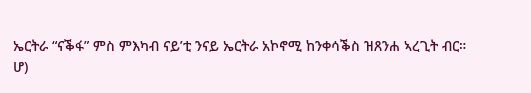ኤርትራ “ናቕፋ” ምስ ምእካብ ናይ’ቲ ንናይ ኤርትራ አኮኖሚ ከንቀሳቕስ ዝጸንሐ ኣረጊት ብር።
ሆ)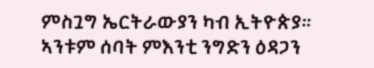ምስጓግ ኤርትራውያን ካብ ኢትዮጵያ።
ኣንቱም ሰባት ምእንቲ ንግድን ዕዳጋን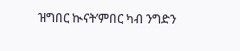ዝግበር ኲናት’ምበር ካብ ንግድን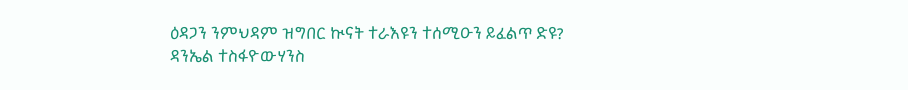ዕዳጋን ንምህዳም ዝግበር ኲናት ተራእዩን ተሰሚዑን ይፈልጥ ድዩ?
ዳንኤል ተስፋዮውሃንስ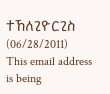ተኸለጊዮርጊስ (06/28/2011)
This email address is being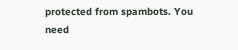protected from spambots. You need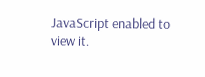JavaScript enabled to view it.